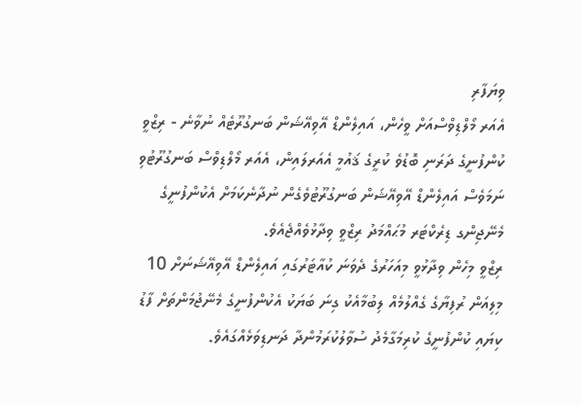ވިޔަފާރި
އެއަރ މޯލްޑިވްސްއަށް ވީހެން، އައިލެންޑް އޭވިއޭޝަން ބަނގުރޫޓެއް ނުވާނެ - ރިޒްވީ
ކުންފުނީގެ ދަރަނި ބޮޑުވެ ކުރީގެ ޤައުމީ އެއަރލައިން، އެއަރ މޯލްޑިވްސް ބަނގުރޫޓުވި ނަމަވެސް އައިލެންޑް އޭވިއޭޝަން ބަނގުރޫޓުވެގެން ނުދާނެކަމަށް އެކުންފުނީގެ މެނޭޖިންގ ޑިރެކްޓަރ މުޙައްމަދު ރިޒްވީ ވިދާޅުވެއްޖެއެވެ.
ރިޒްވީ މިހެން ވިދާޅުވީ މިއަހަރުގެ ދެވަނަ ކުއާޓަރުގައި އައިލެންޑް އޭވިއޭޝަނަށް 10 މިލިއަން ރުފިޔާގެ ގެއްލުމެއް ލިބުމާއެކު ގިނަ ބަޔަކު އެކުންފުނީގެ މެނޭޖުމަންތަށް ފާޑު ކިޔައި ކުންފުނީގެ ކުރިމަގާމެދު ސުވާލުކުރަމުންދާ ދަނޑިވަޅެއްގައެވެ.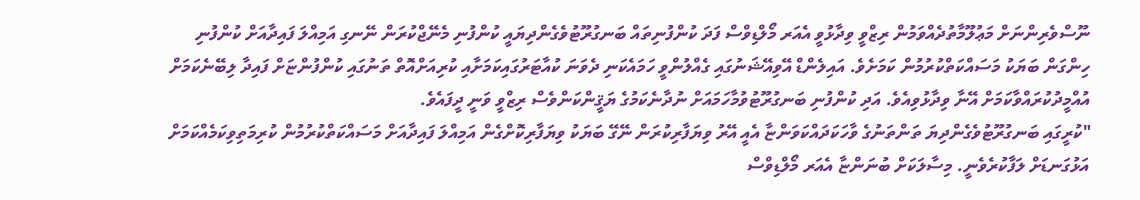ނޫސްވެރިންނަށް މަޢުލޫމާތުދެއްވަމުން ރިޒްވީ ވިދާޅުވީ އެއަރ މޯލްޑިވްސް ފަދަ ކުންފުނިތައް ބަނގުރޫޓުވެގެންދިޔައީ ކުންފުނި މެނޭޖްކުރަން ނޭނގި އަމިއްލަ ފައިދާއަށް ކުންފުނި ހިންގަން ބަޔަކު މަސައްކަތްކުރުމުން ކަމަށެވެ. އައިލެންޑް އޭވިއޭޝަނުގައި ގެއްލުންވީ ހަމައެކަނި ދެވަނަ ކުއާޓަރުގައިކަމަށާއި ކުރިއަށްއޮތް ތަނުގައި ކުންފުންޏަށް ފައިދާ ލިބޭނެކަމަށް އުއްމީދުކުރައްވާކަމަށް އޭނާ ވިދާޅުވިއެވެ. އަދި ކުންފުނި ބަނގުރޫޓުވުމާހަމައަށް ނުދާނެކަމުގެ ޔަޤީންކަންވެސް ރިޒްވީ ވަނީ ދީފައެވެ.
"ކުރީގައި ބަނގުރޫޓުވެގެންދިޔަ ތަންތަނުގެ ވާހަކަދައްކަވަންޏާ އެއީ އޭރު ވިޔަފާރިކުރަން ނޭގޭ ބަޔަކު ވިޔަފާރިކޮށްގެން އަމިއްލަ ފައިދާއަށް މަސައްކަތްކުރުމުން ކުރިމަތިވިކަމެއްކަމަށް އަޅުގަނޑަށް ލަފާކުރެވެނީ. މިސާލަކަށް ބުނަންޏާ އެއަރ މޯލްޑިވްސް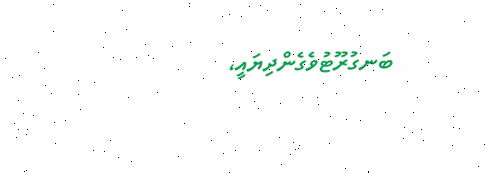ބަނގުރޫޓުވެގެންދިޔައީ،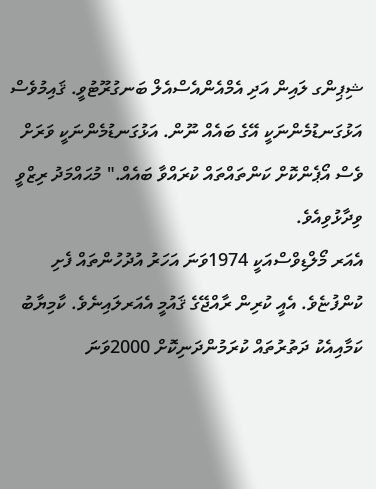ޝިޕިންގ ލައިން އަދި އެމްއެންއެސްއެލް ބަނގުރޫޓުވީ. ޤައިމުވެސް އަޅުގަނޑުމެންނަކީ އޭގެ ބައެއް ނޫން. އަޅުގަނޑުމެންނަކީ ވަރަށް ވެސް އޯޕެންކޮށް ކަންތައްތައް ކުރައްވާ ބައެއް." މުޙައްމަދު ރިޒްވީ ވިދާޅުވިއެވެ.
އެއަރ މޯލްޑިވްސްއަކީ 1974ވަނަ އަހަރު އުދުހުންތައް ފެށި ކުންފުޏެވެ. އެއީ ކުރިން ރާއްޖޭގެ ޤައުމީ އެއަރލައިނެވެ. ކާމިޔާބު ކަމާއިއެކު ދަތުރުތައް ކުރަމުންދަނިކޮށް 2000ވަނަ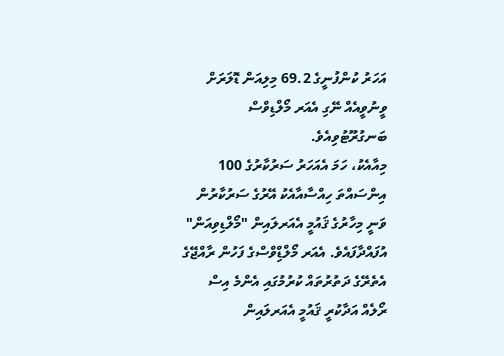އަހަރު ކުންފުނީގެ 69.2 މިލިއަން ޑޮލަރަށް ވީނުވީއެއް ނޭގި އެއަރ މޯލްޑިވްސް ބަނގުރޫޓުވިއެވެ.
މިއާއެކު، ހަމަ އެއަހަރު ސަރުކާރުގެ 100 އިންސައްތަ ހިއްސާއާއެކު އޭރުގެ ސަރުކާރުން ވަނީ މިހާރުގެ ޤައުމީ އެއަރލައިން "މޯލްޑިވިއަން" އުފައްދާފައެވެ. އެއަރ މޯލްޑިްވްސްގެ ފަހުން ރާއްޖޭގެ އެތެރޭގެ ދަތުރުތައް ކުރުމުގައި އެންމެ އިސް ރޯލެއް އަދާކުރީ ޤައުމީ އެއަރލައިން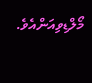މޯލްޑިވިއަންއެވެ.